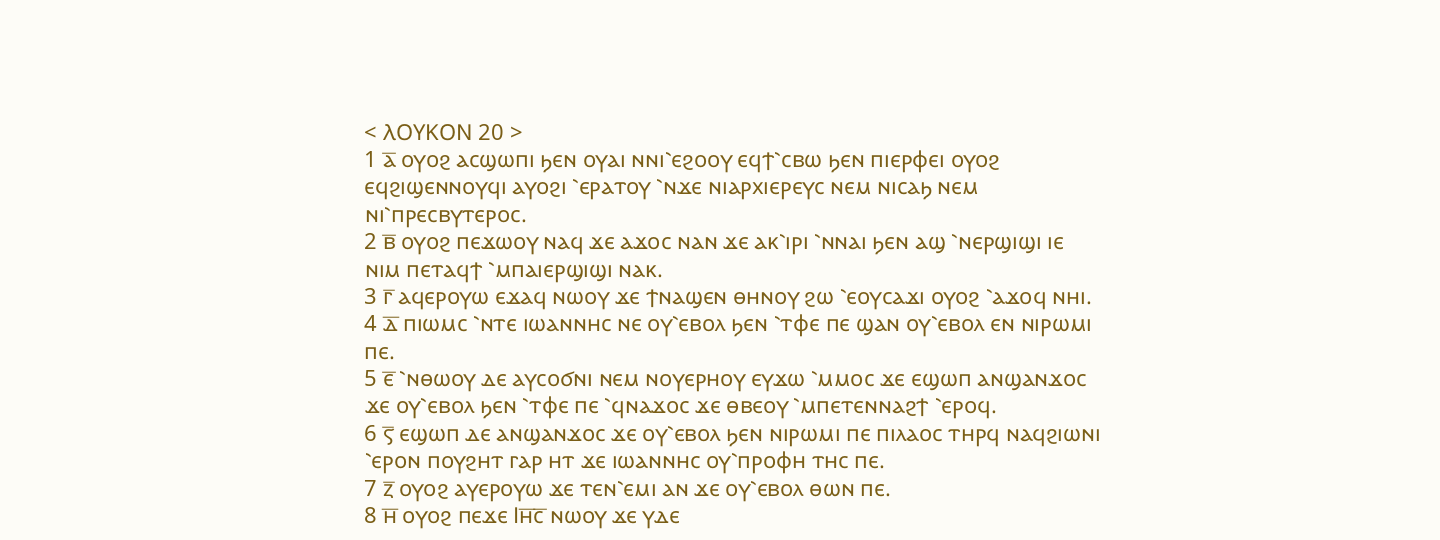< ⲖⲞⲨⲔⲞⲚ 20 >
1 ⲁ̅ ⲟⲩⲟϩ ⲁⲥϣⲱⲡⲓ ϧⲉⲛ ⲟⲩⲁⲓ ⲛⲛⲓ⳿ⲉϩⲟⲟⲩ ⲉϥϯ⳿ⲥⲃⲱ ϧⲉⲛ ⲡⲓⲉⲣⲫⲉⲓ ⲟⲩⲟϩ ⲉϥϩⲓϣⲉⲛⲛⲟⲩϥⲓ ⲁⲩⲟϩⲓ ⳿ⲉⲣⲁⲧⲟⲩ ⳿ⲛϫⲉ ⲛⲓⲁⲣⲭⲓⲉⲣⲉⲩⲥ ⲛⲉⲙ ⲛⲓⲥⲁϧ ⲛⲉⲙ ⲛⲓ⳿ⲡⲣⲉⲥⲃⲩⲧⲉⲣⲟⲥ.
2 ⲃ̅ ⲟⲩⲟϩ ⲡⲉϫⲱⲟⲩ ⲛⲁϥ ϫⲉ ⲁϫⲟⲥ ⲛⲁⲛ ϫⲉ ⲁⲕ⳿ⲓⲣⲓ ⳿ⲛⲛⲁⲓ ϧⲉⲛ ⲁϣ ⳿ⲛⲉⲣϣⲓϣⲓ ⲓⲉ ⲛⲓⲙ ⲡⲉⲧⲁϥϯ ⳿ⲙⲡⲁⲓⲉⲣϣⲓϣⲓ ⲛⲁⲕ.
3 ⲅ̅ ⲁϥⲉⲣⲟⲩⲱ ⲉϫⲁϥ ⲛⲱⲟⲩ ϫⲉ ϯⲛⲁϣⲉⲛ ⲑⲏⲛⲟⲩ ϩⲱ ⳿ⲉⲟⲩⲥⲁϫⲓ ⲟⲩⲟϩ ⳿ⲁϫⲟϥ ⲛⲏⲓ.
4 ⲇ̅ ⲡⲓⲱⲙⲥ ⳿ⲛⲧⲉ ⲓⲱⲁⲛⲛⲏⲥ ⲛⲉ ⲟⲩ⳿ⲉⲃⲟⲗ ϧⲉⲛ ⳿ⲧⲫⲉ ⲡⲉ ϣⲁⲛ ⲟⲩ⳿ⲉⲃⲟⲗ ⲉⲛ ⲛⲓⲣⲱⲙⲓ ⲡⲉ.
5 ⲉ̅ ⳿ⲛⲑⲱⲟⲩ ⲇⲉ ⲁⲩⲥⲟϭⲛⲓ ⲛⲉⲙ ⲛⲟⲩⲉⲣⲏⲟⲩ ⲉⲩϫⲱ ⳿ⲙⲙⲟⲥ ϫⲉ ⲉϣⲱⲡ ⲁⲛϣⲁⲛϫⲟⲥ ϫⲉ ⲟⲩ⳿ⲉⲃⲟⲗ ϧⲉⲛ ⳿ⲧⲫⲉ ⲡⲉ ⳿ϥⲛⲁϫⲟⲥ ϫⲉ ⲑⲃⲉⲟⲩ ⳿ⲙⲡⲉⲧⲉⲛⲛⲁϩϯ ⳿ⲉⲣⲟϥ.
6 ⲋ̅ ⲉϣⲱⲡ ⲇⲉ ⲁⲛϣⲁⲛϫⲟⲥ ϫⲉ ⲟⲩ⳿ⲉⲃⲟⲗ ϧⲉⲛ ⲛⲓⲣⲱⲙⲓ ⲡⲉ ⲡⲓⲗⲁⲟⲥ ⲧⲏⲣϥ ⲛⲁϥϩⲓⲱⲛⲓ ⳿ⲉⲣⲟⲛ ⲡⲟⲩϩⲏⲧ ⲅⲁⲣ ⲏⲧ ϫⲉ ⲓⲱⲁⲛⲛⲏⲥ ⲟⲩ⳿ⲡⲣⲟⲫⲏ ⲧⲏⲥ ⲡⲉ.
7 ⲍ̅ ⲟⲩⲟϩ ⲁⲩⲉⲣⲟⲩⲱ ϫⲉ ⲧⲉⲛ⳿ⲉⲙⲓ ⲁⲛ ϫⲉ ⲟⲩ⳿ⲉⲃⲟⲗ ⲑⲱⲛ ⲡⲉ.
8 ⲏ̅ ⲟⲩⲟϩ ⲡⲉϫⲉ Ⲓⲏ̅ⲥ̅ ⲛⲱⲟⲩ ϫⲉ ⲩⲇⲉ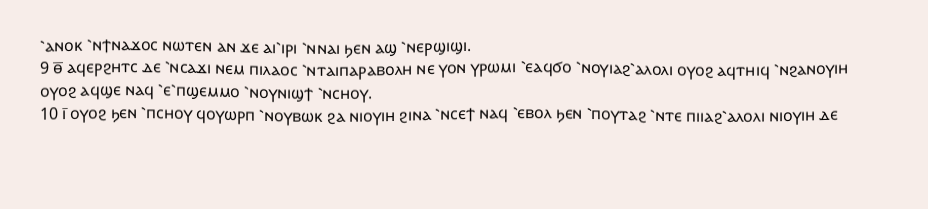⳿ⲁⲛⲟⲕ ⳿ⲛϯⲛⲁϫⲟⲥ ⲛⲱⲧⲉⲛ ⲁⲛ ϫⲉ ⲁⲓ⳿ⲓⲣⲓ ⳿ⲛⲛⲁⲓ ϧⲉⲛ ⲁϣ ⳿ⲛⲉⲣϣⲓϣⲓ.
9 ⲑ̅ ⲁϥⲉⲣϩⲏⲧⲥ ⲇⲉ ⳿ⲛⲥⲁϫⲓ ⲛⲉⲙ ⲡⲓⲗⲁⲟⲥ ⳿ⲛⲧⲁⲓⲡⲁⲣⲁⲃⲟⲗⲏ ⲛⲉ ⲩⲟⲛ ⲩⲣⲱⲙⲓ ⳿ⲉⲁϥϭⲟ ⳿ⲛⲟⲩⲓⲁϩ⳿ⲁⲗⲟⲗⲓ ⲟⲩⲟϩ ⲁϥⲧⲏⲓϥ ⳿ⲛϩⲁⲛⲟⲩⲓⲏ ⲟⲩⲟϩ ⲁϥϣⲉ ⲛⲁϥ ⳿ⲉ⳿ⲡϣⲉⲙⲙⲟ ⳿ⲛⲟⲩⲛⲓϣϯ ⳿ⲛⲥⲏⲟⲩ.
10 ⲓ̅ ⲟⲩⲟϩ ϧⲉⲛ ⳿ⲡⲥⲏⲟⲩ ϥⲟⲩⲱⲣⲡ ⳿ⲛⲟⲩⲃⲱⲕ ϩⲁ ⲛⲓⲟⲩⲓⲏ ϩⲓⲛⲁ ⳿ⲛⲥⲉϯ ⲛⲁϥ ⳿ⲉⲃⲟⲗ ϧⲉⲛ ⳿ⲡⲟⲩⲧⲁϩ ⳿ⲛⲧⲉ ⲡⲓⲓⲁϩ⳿ⲁⲗⲟⲗⲓ ⲛⲓⲟⲩⲓⲏ ⲇⲉ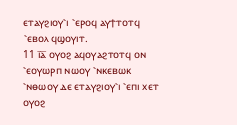ⲉⲧⲁⲩϩⲓⲟⲩ⳿ⲓ ⳿ⲉⲣⲟϥ ⲁⲩϯⲧⲟⲧϥ ⳿ⲉⲃⲟⲗ ϥϣⲟⲩⲓⲧ.
11 ⲓ̅ⲁ̅ ⲟⲩⲟϩ ⲁϥⲟⲩⲁϩⲧⲟⲧϥ ⲟⲛ ⳿ⲉⲟⲩⲱⲣⲡ ⲛⲱⲟⲩ ⳿ⲛⲕⲉⲃⲱⲕ ⳿ⲛⲑⲱⲟⲩ ⲇⲉ ⲉⲧⲁⲩϩⲓⲟⲩ⳿ⲓ ⳿ⲉⲡⲓ ⲭⲉⲧ ⲟⲩⲟϩ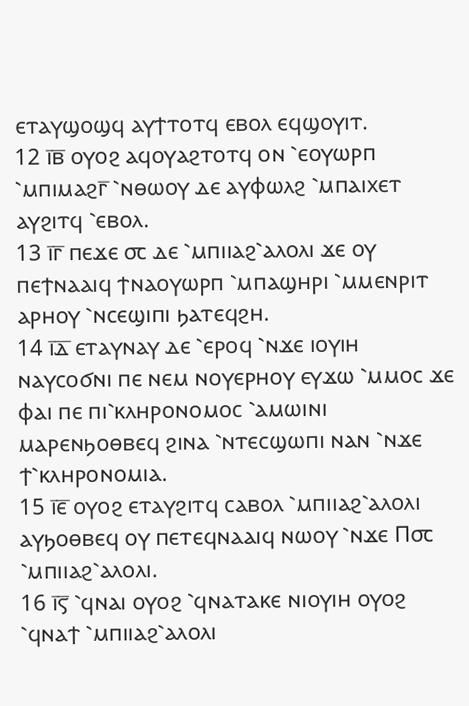ⲉⲧⲁⲩϣⲟϣϥ ⲁⲩϯⲧⲟⲧϥ ⲉⲃⲟⲗ ⲉϥϣⲟⲩⲓⲧ.
12 ⲓ̅ⲃ̅ ⲟⲩⲟϩ ⲁϥⲟⲩⲁϩⲧⲟⲧϥ ⲟⲛ ⳿ⲉⲟⲩⲱⲣⲡ ⳿ⲙⲡⲓⲙⲁϩⲅ̅ ⳿ⲛⲑⲱⲟⲩ ⲇⲉ ⲁⲩⲫⲱⲗϩ ⳿ⲙⲡⲁⲓⲭⲉⲧ ⲁⲩϩⲓⲧϥ ⳿ⲉⲃⲟⲗ.
13 ⲓ̅ⲅ̅ ⲡⲉϫⲉ ⳪ ⲇⲉ ⳿ⲙⲡⲓⲓⲁϩ⳿ⲁⲗⲟⲗⲓ ϫⲉ ⲟⲩ ⲡⲉϯⲛⲁⲁⲓϥ ϯⲛⲁⲟⲩⲱⲣⲡ ⳿ⲙⲡⲁϣⲏⲣⲓ ⳿ⲙⲙⲉⲛⲣⲓⲧ ⲁⲣⲏⲟⲩ ⳿ⲛⲥⲉϣⲓⲡⲓ ϧⲁⲧⲉϥϩⲏ.
14 ⲓ̅ⲇ̅ ⲉⲧⲁⲩⲛⲁⲩ ⲇⲉ ⳿ⲉⲣⲟϥ ⳿ⲛϫⲉ ⲓⲟⲩⲓⲏ ⲛⲁⲩⲥⲟϭⲛⲓ ⲡⲉ ⲛⲉⲙ ⲛⲟⲩⲉⲣⲏⲟⲩ ⲉⲩϫⲱ ⳿ⲙⲙⲟⲥ ϫⲉ ⲫⲁⲓ ⲡⲉ ⲡⲓ⳿ⲕⲗⲏⲣⲟⲛⲟⲙⲟⲥ ⳿ⲁⲙⲱⲓⲛⲓ ⲙⲁⲣⲉⲛϧⲟⲑⲃⲉϥ ϩⲓⲛⲁ ⳿ⲛⲧⲉⲥϣⲱⲡⲓ ⲛⲁⲛ ⳿ⲛϫⲉ ϯ⳿ⲕⲗⲏⲣⲟⲛⲟⲙⲓⲁ.
15 ⲓ̅ⲉ̅ ⲟⲩⲟϩ ⲉⲧⲁⲩϩⲓⲧϥ ⲥⲁⲃⲟⲗ ⳿ⲙⲡⲓⲓⲁϩ⳿ⲁⲗⲟⲗⲓ ⲁⲩϧⲟⲑⲃⲉϥ ⲟⲩ ⲡⲉⲧⲉϥⲛⲁⲁⲓϥ ⲛⲱⲟⲩ ⳿ⲛϫⲉ Ⲡ⳪ ⳿ⲙⲡⲓⲓⲁϩ⳿ⲁⲗⲟⲗⲓ.
16 ⲓ̅ⲋ̅ ⳿ϥⲛⲁⲓ ⲟⲩⲟϩ ⳿ϥⲛⲁⲧⲁⲕⲉ ⲛⲓⲟⲩⲓⲏ ⲟⲩⲟϩ ⳿ϥⲛⲁϯ ⳿ⲙⲡⲓⲓⲁϩ⳿ⲁⲗⲟⲗⲓ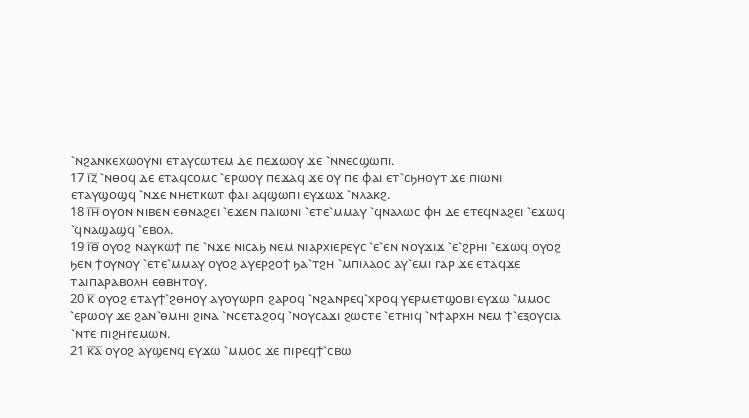⳿ⲛϩⲁⲛⲕⲉⲭⲱⲟⲩⲛⲓ ⲉⲧⲁⲩⲥⲱⲧⲉⲙ ⲇⲉ ⲡⲉϫⲱⲟⲩ ϫⲉ ⳿ⲛⲛⲉⲥϣⲱⲡⲓ.
17 ⲓ̅ⲍ̅ ⳿ⲛⲑⲟϥ ⲇⲉ ⲉⲧⲁϥⲥⲟⲙⲥ ⳿ⲉⲣⲱⲟⲩ ⲡⲉϫⲁϥ ϫⲉ ⲟⲩ ⲡⲉ ⲫⲁⲓ ⲉⲧ⳿ⲥϧⲏⲟⲩⲧ ϫⲉ ⲡⲓⲱⲛⲓ ⲉⲧⲁⲩϣⲟϣϥ ⳿ⲛϫⲉ ⲛⲏⲉⲧⲕⲱⲧ ⲫⲁⲓ ⲁϥϣⲱⲡⲓ ⲉⲩϫⲱϫ ⳿ⲛⲗⲁⲕϩ.
18 ⲓ̅ⲏ̅ ⲟⲩⲟⲛ ⲛⲓⲃⲉⲛ ⲉⲑⲛⲁϩⲉⲓ ⳿ⲉϫⲉⲛ ⲡⲁⲓⲱⲛⲓ ⳿ⲉⲧⲉ⳿ⲙⲙⲁⲩ ⳿ϥⲛⲁⲗⲱⲥ ⲫⲏ ⲇⲉ ⲉⲧⲉϥⲛⲁϩⲉⲓ ⳿ⲉϫⲱϥ ⳿ϥⲛⲁϣⲁϣϥ ⳿ⲉⲃⲟⲗ.
19 ⲓ̅ⲑ̅ ⲟⲩⲟϩ ⲛⲁⲩⲕⲱϯ ⲡⲉ ⳿ⲛϫⲉ ⲛⲓⲥⲁϧ ⲛⲉⲙ ⲛⲓⲁⲣⲭⲓⲉⲣⲉⲩⲥ ⳿ⲉ⳿ⲉⲛ ⲛⲟⲩϫⲓϫ ⳿ⲉ⳿ϩⲣⲏⲓ ⳿ⲉϫⲱϥ ⲟⲩⲟϩ ϧⲉⲛ ϯⲟⲩⲛⲟⲩ ⳿ⲉⲧⲉ⳿ⲙⲙⲁⲩ ⲟⲩⲟϩ ⲁⲩⲉⲣϩⲟϯ ϧⲁ⳿ⲧϩⲏ ⳿ⲙⲡⲓⲗⲁⲟⲥ ⲁⲩ⳿ⲉⲙⲓ ⲅⲁⲣ ϫⲉ ⲉⲧⲁϥϫⲉ ⲧⲁⲓⲡⲁⲣⲁⲃⲟⲗⲏ ⲉⲑⲃⲏⲧⲟⲩ.
20 ⲕ̅ ⲟⲩⲟϩ ⲉⲧⲁⲩϯ⳿ϩⲑⲏⲟⲩ ⲁⲩⲟⲩⲱⲣⲡ ϩⲁⲣⲟϥ ⳿ⲛϩⲁⲛⲣⲉϥ⳿ⲭⲣⲟϥ ⲩⲉⲣⲙⲉⲧϣⲟⲃⲓ ⲉⲩϫⲱ ⳿ⲙⲙⲟⲥ ⳿ⲉⲣⲱⲟⲩ ϫⲉ ϩⲁⲛ⳿ⲑⲙⲏⲓ ϩⲓⲛⲁ ⳿ⲛⲥⲉⲧⲁϩⲟϥ ⳿ⲛⲟⲩⲥⲁϫⲓ ϩⲱⲥⲧⲉ ⳿ⲉⲧⲏⲓϥ ⳿ⲛϯⲁⲣⲭⲏ ⲛⲉⲙ ϯ⳿ⲉⲝⲟⲩⲥⲓⲁ ⳿ⲛⲧⲉ ⲡⲓϩⲏⲅⲉⲙⲱⲛ.
21 ⲕ̅ⲁ̅ ⲟⲩⲟϩ ⲁⲩϣⲉⲛϥ ⲉⲩϫⲱ ⳿ⲙⲙⲟⲥ ϫⲉ ⲡⲓⲣⲉϥϯ⳿ⲥⲃⲱ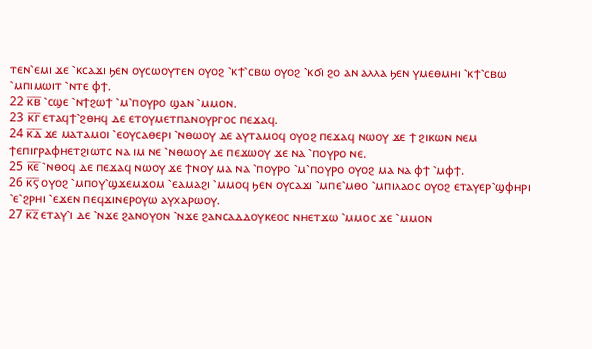ⲧⲉⲛ⳿ⲉⲙⲓ ϫⲉ ⳿ⲕⲥⲁϫⲓ ϧⲉⲛ ⲟⲩⲥⲱⲟⲩⲧⲉⲛ ⲟⲩⲟϩ ⳿ⲕϯ⳿ⲥⲃⲱ ⲟⲩⲟϩ ⳿ⲕϭⲓ ϩⲟ ⲁⲛ ⲁⲗⲗⲁ ϧⲉⲛ ⲩⲙⲉⲑⲙⲏⲓ ⳿ⲕϯ⳿ⲥⲃⲱ ⳿ⲙⲡⲓⲙⲱⲓⲧ ⳿ⲛⲧⲉ ⲫϯ.
22 ⲕ̅ⲃ̅ ⳿ⲥϣⲉ ⳿ⲛϯϩⲱϯ ⳿ⲙ⳿ⲡⲟⲩⲣⲟ ϣⲁⲛ ⳿ⲙⲙⲟⲛ.
23 ⲕ̅ⲅ̅ ⲉⲧⲁϥϯ⳿ϩⲑⲏϥ ⲇⲉ ⲉⲧⲟⲩⲙⲉⲧⲡⲁⲛⲟⲩⲣⲅⲟⲥ ⲡⲉϫⲁϥ.
24 ⲕ̅ⲇ̅ ϫⲉ ⲙⲁⲧⲁⲙⲟⲓ ⳿ⲉⲟⲩⲥⲁⲑⲉⲣⲓ ⳿ⲛⲑⲱⲟⲩ ⲇⲉ ⲁⲩⲧⲁⲙⲟϥ ⲟⲩⲟϩ ⲡⲉϫⲁϥ ⲛⲱⲟⲩ ϫⲉ ϯ ϩⲓⲕⲱⲛ ⲛⲉⲙ ϯⲉⲡⲓⲅⲣⲁⲫⲏⲉⲧϩⲓⲱⲧⲥ ⲛⲁ ⲓⲙ ⲛⲉ ⳿ⲛⲑⲱⲟⲩ ⲇⲉ ⲡⲉϫⲱⲟⲩ ϫⲉ ⲛⲁ ⳿ⲡⲟⲩⲣⲟ ⲛⲉ.
25 ⲕ̅ⲉ̅ ⳿ⲛⲑⲟϥ ⲇⲉ ⲡⲉϫⲁϥ ⲛⲱⲟⲩ ϫⲉ ϯⲛⲟⲩ ⲙⲁ ⲛⲁ ⳿ⲡⲟⲩⲣⲟ ⳿ⲙ⳿ⲡⲟⲩⲣⲟ ⲟⲩⲟϩ ⲙⲁ ⲛⲁ ⲫϯ ⳿ⲙⲫϯ.
26 ⲕ̅ⲋ̅ ⲟⲩⲟϩ ⳿ⲙⲡⲟⲩ⳿ϣϫⲉⲙϫⲟⲙ ⳿ⲉⲁⲙⲁϩⲓ ⳿ⲙⲙⲟϥ ϧⲉⲛ ⲟⲩⲥⲁϫⲓ ⳿ⲙⲡⲉ⳿ⲙⲑⲟ ⳿ⲙⲡⲓⲗⲁⲟⲥ ⲟⲩⲟϩ ⲉⲧⲁⲩⲉⲣ⳿ϣⲫⲏⲣⲓ ⳿ⲉ⳿ϩⲣⲏⲓ ⳿ⲉϫⲉⲛ ⲡⲉϥϫⲓⲛⲉⲣⲟⲩⲱ ⲁⲩⲭⲁⲣⲱⲟⲩ.
27 ⲕ̅ⲍ̅ ⲉⲧⲁⲩ⳿ⲓ ⲇⲉ ⳿ⲛϫⲉ ϩⲁⲛⲟⲩⲟⲛ ⳿ⲛϫⲉ ϩⲁⲛⲥⲁⲇⲇⲟⲩⲕⲉⲟⲥ ⲛⲏⲉⲧϫⲱ ⳿ⲙⲙⲟⲥ ϫⲉ ⳿ⲙⲙⲟⲛ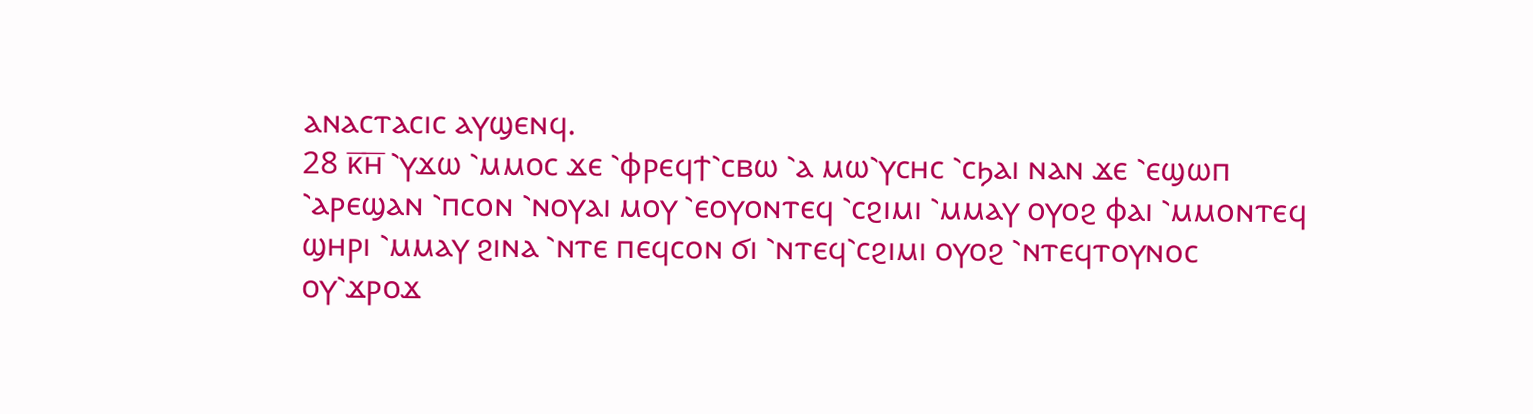ⲁⲛⲁⲥⲧⲁⲥⲓⲥ ⲁⲩϣⲉⲛϥ.
28 ⲕ̅ⲏ̅ ⳿ⲩϫⲱ ⳿ⲙⲙⲟⲥ ϫⲉ ⳿ⲫⲣⲉϥϯ⳿ⲥⲃⲱ ⳿ⲁ ⲙⲱ⳿ⲩⲥⲏⲥ ⳿ⲥϧⲁⲓ ⲛⲁⲛ ϫⲉ ⳿ⲉϣⲱⲡ ⳿ⲁⲣⲉϣⲁⲛ ⳿ⲡⲥⲟⲛ ⳿ⲛⲟⲩⲁⲓ ⲙⲟⲩ ⳿ⲉⲟⲩⲟⲛⲧⲉϥ ⳿ⲥϩⲓⲙⲓ ⳿ⲙⲙⲁⲩ ⲟⲩⲟϩ ⲫⲁⲓ ⳿ⲙⲙⲟⲛⲧⲉϥ ϣⲏⲣⲓ ⳿ⲙⲙⲁⲩ ϩⲓⲛⲁ ⳿ⲛⲧⲉ ⲡⲉϥⲥⲟⲛ ϭⲓ ⳿ⲛⲧⲉϥ⳿ⲥϩⲓⲙⲓ ⲟⲩⲟϩ ⳿ⲛⲧⲉϥⲧⲟⲩⲛⲟⲥ ⲟⲩ⳿ϫⲣⲟϫ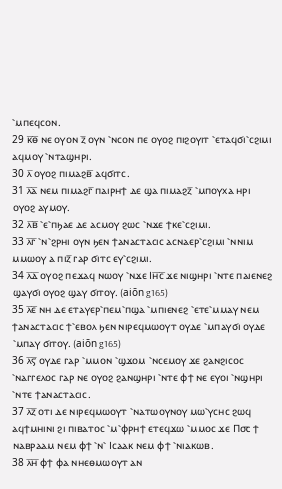⳿ⲙⲡⲉϥⲥⲟⲛ.
29 ⲕ̅ⲑ̅ ⲛⲉ ⲟⲩⲟⲛ ⲍ̅ ⲟⲩⲛ ⳿ⲛⲥⲟⲛ ⲡⲉ ⲟⲩⲟϩ ⲡⲓϩⲟⲩⲓⲧ ⳿ⲉⲧⲁϥϭⲓ⳿ⲥϩⲓⲙⲓ ⲁϥⲙⲟⲩ ⳿ⲛⲧⲁϣⲏⲣⲓ.
30 ⲗ̅ ⲟⲩⲟϩ ⲡⲓⲙⲁϩⲃ̅ ⲁϥϭⲓⲧⲥ.
31 ⲗ̅ⲁ̅ ⲛⲉⲙ ⲡⲓⲙⲁϩⲅ̅ ⲡⲁⲓⲣⲏϯ ⲇⲉ ϣⲁ ⲡⲓⲙⲁϩⲍ̅ ⳿ⲙⲡⲟⲩⲭⲁ ⲏⲣⲓ ⲟⲩⲟϩ ⲁⲩⲙⲟⲩ.
32 ⲗ̅ⲃ̅ ⳿ⲉ⳿ⲡϧⲁⲉ ⲇⲉ ⲁⲥⲙⲟⲩ ϩⲱⲥ ⳿ⲛϫⲉ ϯⲕⲉ⳿ⲥϩⲓⲙⲓ.
33 ⲗ̅ⲅ̅ ⳿ⲛ⳿ϩⲣⲏⲓ ⲟⲩⲛ ϧⲉⲛ ϯⲁⲛⲁⲥⲧⲁⲥⲓⲥ ⲁⲥⲛⲁⲉⲣ⳿ⲥϩⲓⲙⲓ ⳿ⲛⲛⲓⲙ ⲙⲙⲱⲟⲩ ⲁ ⲡⲓⲍ̅ ⲅⲁⲣ ϭⲓⲧⲥ ⲉⲩ⳿ⲥϩⲓⲙⲓ.
34 ⲗ̅ⲇ̅ ⲟⲩⲟϩ ⲡⲉϫⲁϥ ⲛⲱⲟⲩ ⳿ⲛϫⲉ Ⲓⲏ̅ⲥ̅ ϫⲉ ⲛⲓϣⲏⲣⲓ ⳿ⲛⲧⲉ ⲡⲁⲓⲉⲛⲉϩ ϣⲁⲩϭⲓ ⲟⲩⲟϩ ϣⲁⲩ ϭⲓⲧⲟⲩ. (aiōn g165)
35 ⲗ̅ⲉ̅ ⲛⲏ ⲇⲉ ⲉⲧⲁⲩⲉⲣ⳿ⲡⲉⲙ⳿ⲡϣⲁ ⳿ⲙⲡⲓⲉⲛⲉϩ ⳿ⲉⲧⲉ⳿ⲙⲙⲁⲩ ⲛⲉⲙ ϯⲁⲛⲁⲥⲧⲁⲥⲓⲥ ϯ⳿ⲉⲃⲟⲗ ϧⲉⲛ ⲛⲓⲣⲉϥⲙⲱⲟⲩⲧ ⲟⲩⲇⲉ ⳿ⲙⲡⲁⲩϭⲓ ⲟⲩⲇⲉ ⳿ⲙⲡⲁⲩ ϭⲓⲧⲟⲩ. (aiōn g165)
36 ⲗ̅ⲋ̅ ⲟⲩⲇⲉ ⲅⲁⲣ ⳿ⲙⲙⲟⲛ ⳿ϣϫⲟⲙ ⳿ⲛⲥⲉⲙⲟⲩ ϫⲉ ϩⲁⲛϩⲓⲥⲟⲥ ⳿ⲛⲁⲅⲅⲉⲗⲟⲥ ⲅⲁⲣ ⲛⲉ ⲟⲩⲟϩ ϩⲁⲛϣⲏⲣⲓ ⳿ⲛⲧⲉ ⲫϯ ⲛⲉ ⲉⲩⲟⲓ ⳿ⲛϣⲏⲣⲓ ⳿ⲛⲧⲉ ϯⲁⲛⲁⲥⲧⲁⲥⲓⲥ.
37 ⲗ̅ⲍ̅ ⲟⲧⲓ ⲇⲉ ⲛⲓⲣⲉϥⲙⲱⲟⲩⲧ ⳿ⲛⲁⲧⲱⲟⲩⲛⲟⲩ ⲙⲱ⳿ⲩⲥⲏⲥ ϩⲱϥ ⲁϥϯⲙⲏⲓⲛⲓ ϩⲓ ⲡⲓⲃⲁⲧⲟⲥ ⳿ⲙ⳿ⲫⲣⲏϯ ⲉⲧⲉϥϫⲱ ⳿ⲙⲙⲟⲥ ϫⲉ Ⲡ⳪ ϯ ⲛⲁⲃⲣⲁⲁⲙ ⲛⲉⲙ ⲫϯ ⳿ⲛ⳿ Ⲓⲥⲁⲁⲕ ⲛⲉⲙ ⲫϯ ⳿ⲛⲓⲁⲕⲱⲃ.
38 ⲗ̅ⲏ̅ ⲫϯ ⲫⲁ ⲛⲏⲉⲑⲙⲱⲟⲩⲧ ⲁⲛ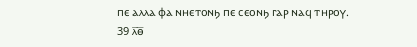ⲡⲉ ⲁⲗⲗⲁ ⲫⲁ ⲛⲏⲉⲧⲟⲛϧ ⲡⲉ ⲥⲉⲟⲛϧ ⲅⲁⲣ ⲛⲁϥ ⲧⲏⲣⲟⲩ.
39 ⲗ̅ⲑ̅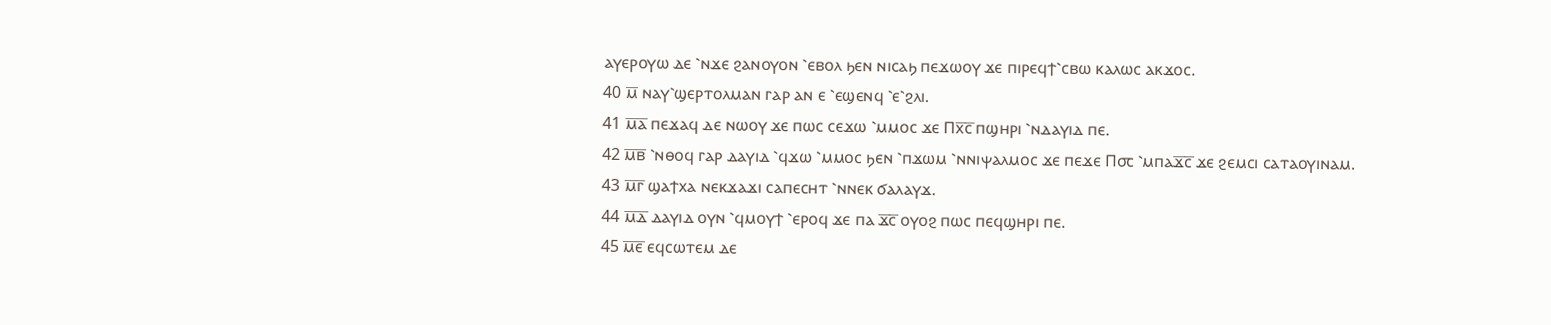ⲁⲩⲉⲣⲟⲩⲱ ⲇⲉ ⳿ⲛϫⲉ ϩⲁⲛⲟⲩⲟⲛ ⳿ⲉⲃⲟⲗ ϧⲉⲛ ⲛⲓⲥⲁϧ ⲡⲉϫⲱⲟⲩ ϫⲉ ⲡⲓⲣⲉϥϯ⳿ⲥⲃⲱ ⲕⲁⲗⲱⲥ ⲁⲕϫⲟⲥ.
40 ⲙ̅ ⲛⲁⲩ⳿ϣⲉⲣⲧⲟⲗⲙⲁⲛ ⲅⲁⲣ ⲁⲛ ⲉ ⳿ⲉϣⲉⲛϥ ⳿ⲉ⳿ϩⲗⲓ.
41 ⲙ̅ⲁ̅ ⲡⲉϫⲁϥ ⲇⲉ ⲛⲱⲟⲩ ϫⲉ ⲡⲱⲥ ⲥⲉϫⲱ ⳿ⲙⲙⲟⲥ ϫⲉ Ⲡⲭ̅ⲥ̅ ⲡϣⲏⲣⲓ ⳿ⲛⲇⲁⲩⲓⲇ ⲡⲉ.
42 ⲙ̅ⲃ̅ ⳿ⲛⲑⲟϥ ⲅⲁⲣ ⲇⲁⲩⲓⲇ ⳿ϥϫⲱ ⳿ⲙⲙⲟⲥ ϧⲉⲛ ⳿ⲡϫⲱⲙ ⳿ⲛⲛⲓⲯⲁⲗⲙⲟⲥ ϫⲉ ⲡⲉϫⲉ Ⲡ⳪ ⳿ⲙⲡⲁϫ̅ⲥ̅ ϫⲉ ϩⲉⲙⲥⲓ ⲥⲁⲧⲁⲟⲩⲓⲛⲁⲙ.
43 ⲙ̅ⲅ̅ ϣⲁϯⲭⲁ ⲛⲉⲕϫⲁϫⲓ ⲥⲁⲡⲉⲥⲏⲧ ⳿ⲛⲛⲉⲕ ϭⲁⲗⲁⲩϫ.
44 ⲙ̅ⲇ̅ ⲇⲁⲩⲓⲇ ⲟⲩⲛ ⳿ϥⲙⲟⲩϯ ⳿ⲉⲣⲟϥ ϫⲉ ⲡⲁ ϫ̅ⲥ̅ ⲟⲩⲟϩ ⲡⲱⲥ ⲡⲉϥϣⲏⲣⲓ ⲡⲉ.
45 ⲙ̅ⲉ̅ ⲉϥⲥⲱⲧⲉⲙ ⲇⲉ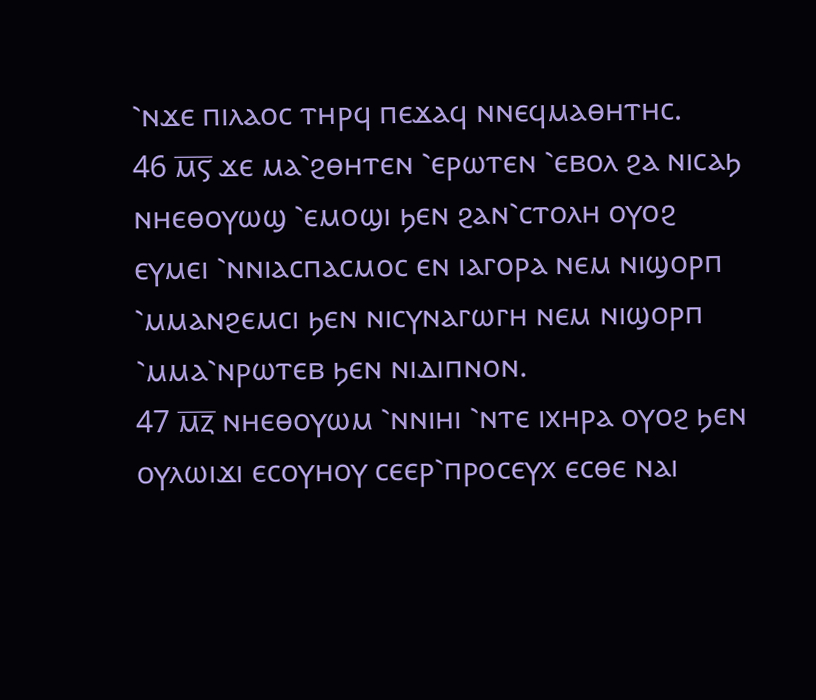⳿ⲛϫⲉ ⲡⲓⲗⲁⲟⲥ ⲧⲏⲣϥ ⲡⲉϫⲁϥ ⲛⲛⲉϥⲙⲁⲑⲏⲧⲏⲥ.
46 ⲙ̅ⲋ̅ ϫⲉ ⲙⲁ⳿ϩⲑⲏⲧⲉⲛ ⳿ⲉⲣⲱⲧⲉⲛ ⳿ⲉⲃⲟⲗ ϩⲁ ⲛⲓⲥⲁϧ ⲛⲏⲉⲑⲟⲩⲱϣ ⳿ⲉⲙⲟϣⲓ ϧⲉⲛ ϩⲁⲛ⳿ⲥⲧⲟⲗⲏ ⲟⲩⲟϩ ⲉⲩⲙⲉⲓ ⳿ⲛⲛⲓⲁⲥⲡⲁⲥⲙⲟⲥ ⲉⲛ ⲓⲁⲅⲟⲣⲁ ⲛⲉⲙ ⲛⲓϣⲟⲣⲡ ⳿ⲙⲙⲁⲛϩⲉⲙⲥⲓ ϧⲉⲛ ⲛⲓⲥⲩⲛⲁⲅⲱⲅⲏ ⲛⲉⲙ ⲛⲓϣⲟⲣⲡ ⳿ⲙⲙⲁ⳿ⲛⲣⲱⲧⲉⲃ ϧⲉⲛ ⲛⲓⲇⲓⲡⲛⲟⲛ.
47 ⲙ̅ⲍ̅ ⲛⲏⲉⲑⲟⲩⲱⲙ ⳿ⲛⲛⲓⲏⲓ ⳿ⲛⲧⲉ ⲓⲭⲏⲣⲁ ⲟⲩⲟϩ ϧⲉⲛ ⲟⲩⲗⲱⲓϫⲓ ⲉⲥⲟⲩⲏⲟⲩ ⲥⲉⲉⲣ⳿ⲡⲣⲟⲥⲉⲩⲭ ⲉⲥⲑⲉ ⲛⲁⲓ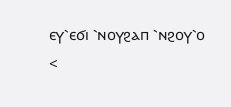ⲉⲩ⳿ⲉϭⲓ ⳿ⲛⲟⲩϩⲁⲡ ⳿ⲛϩⲟⲩ⳿ⲟ
<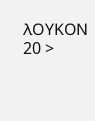ⲖⲞⲨⲔⲞⲚ 20 >